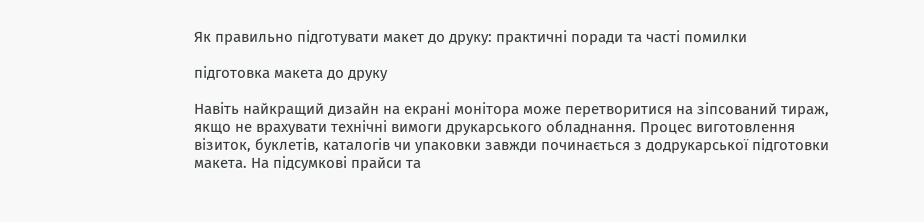Як правильно підготувати макет до друку: практичні поради та часті помилки

підготовка макета до друку

Навіть найкращий дизайн на екрані монітора може перетворитися на зіпсований тираж, якщо не врахувати технічні вимоги друкарського обладнання. Процес виготовлення візиток, буклетів, каталогів чи упаковки завжди починається з додрукарської підготовки макета. На підсумкові прайси та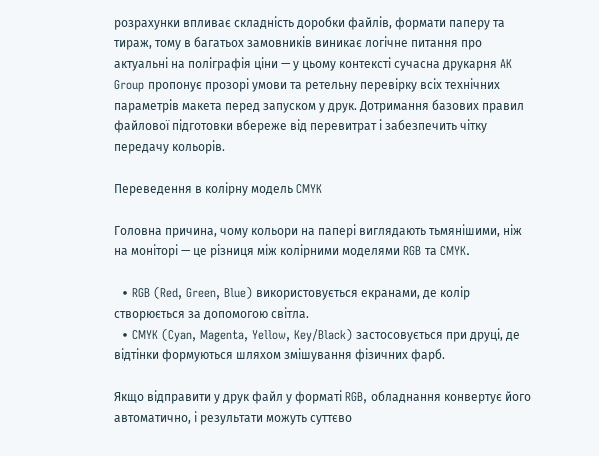розрахунки впливає складність доробки файлів, формати паперу та тираж, тому в багатьох замовників виникає логічне питання про актуальні на поліграфія ціни — у цьому контексті сучасна друкарня AK Group пропонує прозорі умови та ретельну перевірку всіх технічних параметрів макета перед запуском у друк. Дотримання базових правил файлової підготовки вбереже від перевитрат і забезпечить чітку передачу кольорів.

Переведення в колірну модель CMYK

Головна причина, чому кольори на папері виглядають тьмянішими, ніж на моніторі — це різниця між колірними моделями RGB та CMYK.

  • RGB (Red, Green, Blue) використовується екранами, де колір створюється за допомогою світла.
  • CMYK (Cyan, Magenta, Yellow, Key/Black) застосовується при друці, де відтінки формуються шляхом змішування фізичних фарб.

Якщо відправити у друк файл у форматі RGB, обладнання конвертує його автоматично, і результати можуть суттєво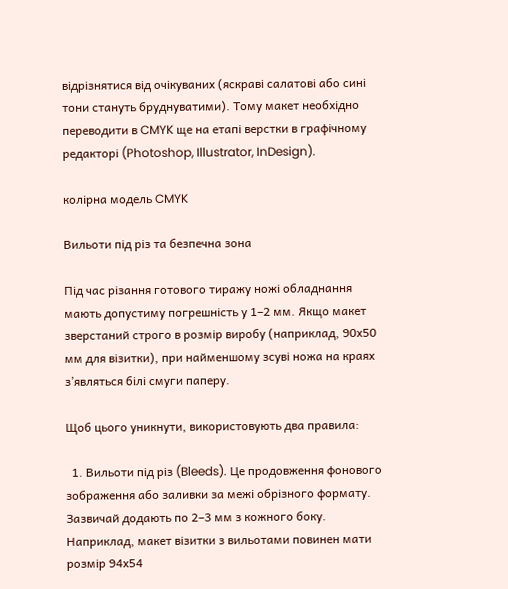відрізнятися від очікуваних (яскраві салатові або сині тони стануть бруднуватими). Тому макет необхідно переводити в CMYK ще на етапі верстки в графічному редакторі (Photoshop, Illustrator, InDesign).

колірна модель CMYK

Вильоти під різ та безпечна зона

Під час різання готового тиражу ножі обладнання мають допустиму погрешність у 1–2 мм. Якщо макет зверстаний строго в розмір виробу (наприклад, 90х50 мм для візитки), при найменшому зсуві ножа на краях з’являться білі смуги паперу.

Щоб цього уникнути, використовують два правила:

  1. Вильоти під різ (Bleeds). Це продовження фонового зображення або заливки за межі обрізного формату. Зазвичай додають по 2–3 мм з кожного боку. Наприклад, макет візитки з вильотами повинен мати розмір 94х54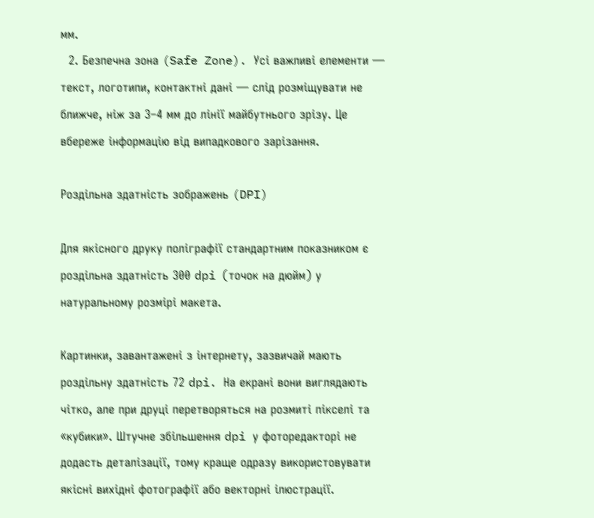мм.
  2. Безпечна зона (Safe Zone). Усі важливі елементи — текст, логотипи, контактні дані — слід розміщувати не ближче, ніж за 3–4 мм до лінії майбутнього зрізу. Це вбереже інформацію від випадкового зарізання.

Роздільна здатність зображень (DPI)

Для якісного друку поліграфії стандартним показником є роздільна здатність 300 dpi (точок на дюйм) у натуральному розмірі макета.

Картинки, завантажені з інтернету, зазвичай мають роздільну здатність 72 dpi. На екрані вони виглядають чітко, але при друці перетворяться на розмиті пікселі та «кубики». Штучне збільшення dpi у фоторедакторі не додасть деталізації, тому краще одразу використовувати якісні вихідні фотографії або векторні ілюстрації.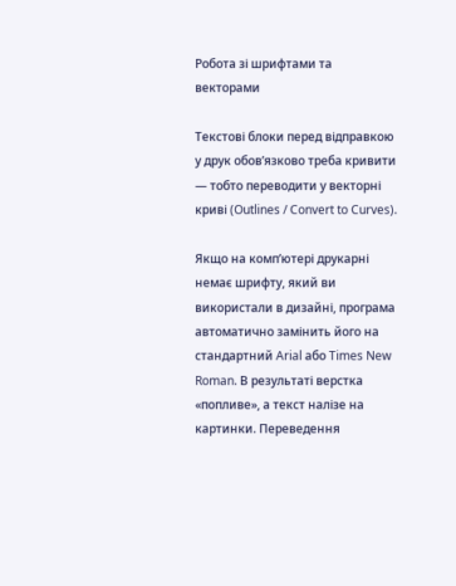Робота зі шрифтами та векторами

Текстові блоки перед відправкою у друк обов’язково треба кривити — тобто переводити у векторні криві (Outlines / Convert to Curves).

Якщо на комп’ютері друкарні немає шрифту, який ви використали в дизайні, програма автоматично замінить його на стандартний Arial або Times New Roman. В результаті верстка «попливе», а текст налізе на картинки. Переведення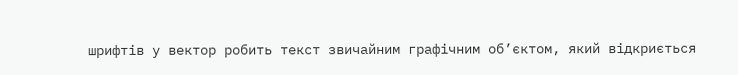шрифтів у вектор робить текст звичайним графічним об’єктом, який відкриється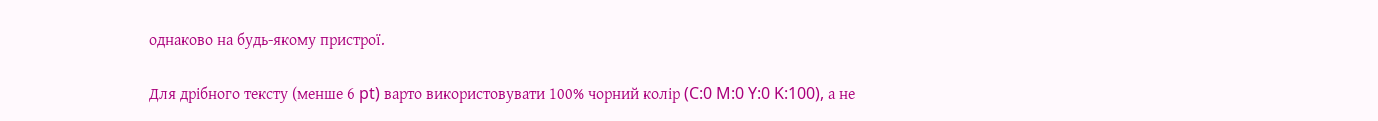однаково на будь-якому пристрої.

Для дрібного тексту (менше 6 pt) варто використовувати 100% чорний колір (C:0 M:0 Y:0 K:100), а не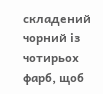складений чорний із чотирьох фарб, щоб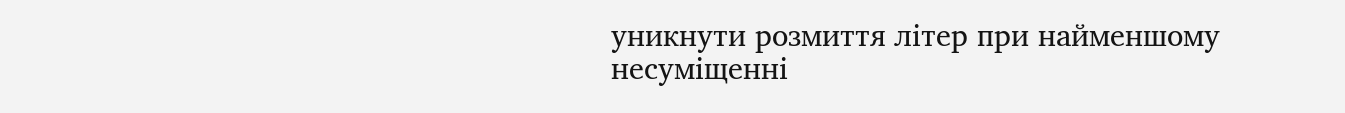уникнути розмиття літер при найменшому несуміщенні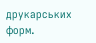друкарських форм.